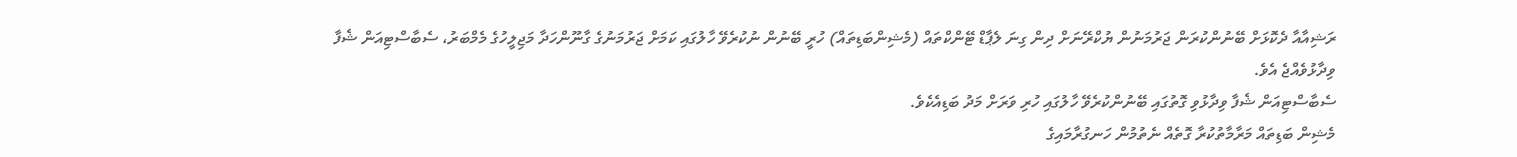ރަޝިއާއާ ދެކޮޅަށް ބޭނުންކުރަން ޖަރުމަނުން ޔުކްރޭނަށް ދިން ގިނަ ލެޕާޑް ޓޭންކްތައް (މެޝިންބަޑިތައް) ހުރީ ބޭނުން ނުކުރެވޭ ހާލުގައި ކަމަށް ޖަރުމަނުގެ ގާނޫންހަދާ މަޖިލީހުގެ މެމްބަރު، ސެބާސްޓިއަން ޝެފާ ވިދާޅުވެއްޖެ އެވެ.
ސެބާސްޓިއަން ޝެފާ ވިދާޅުވި ގޮތުގައި ބޭނުންކުރެވޭ ހާލުގައި ހުރި ވަރަށް މަދު ބަޑިއެކެވެ.
މެޝިން ބަޑިތައް މަރާމާތުކުރާ ގޮތެއް ނެތުމުން ހަނގުރާމައިގެ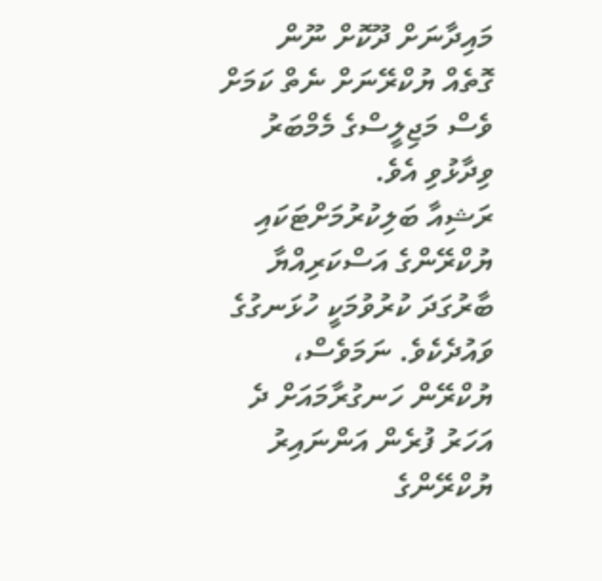މައިދާނަށް ދޫކޮށް ނޫން ގޮތެއް ޔުކްރޭނަށް ނެތް ކަމަށް ވެސް މަޖިލީސްގެ މެމްބަރު ވިދާޅުވި އެވެ.
ރަޝިއާ ބަލިކުރުމަށްޓަކައި ޔުކްރޭންގެ އަސްކަރިއްޔާ ބާރުގަދަ ކުރުވުމަކީ ހުޅަނގުގެ ވައުދެކެވެ. ނަމަވެސް، ޔުކްރޭން ހަނގުރާމައަށް ދެ އަހަރު ފުރެން އަންނައިރު ޔުކްރޭންގެ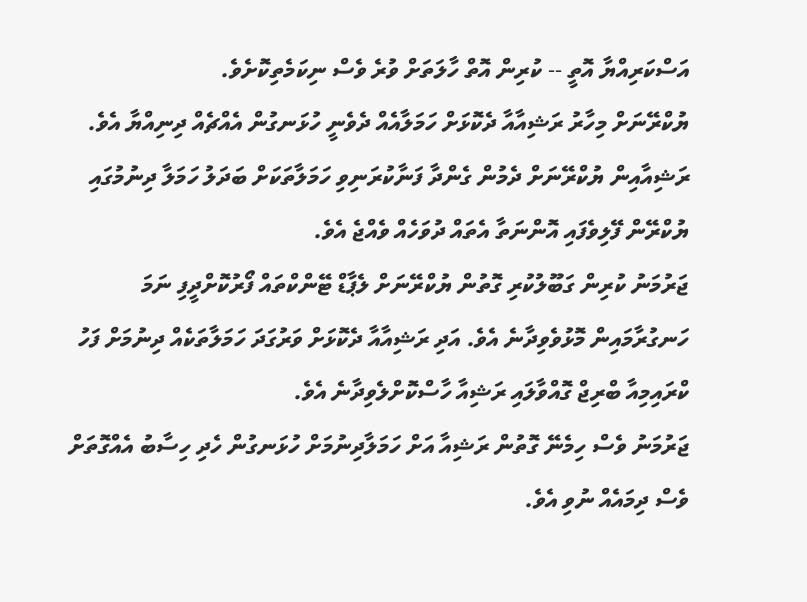އަސްކަރިއްޔާ އޮތީ -- ކުރިން އޮތް ހާލަތަށް ވުރެ ވެސް ނިކަމެތިކޮށެވެ.
ޔުކްރޭނަށް މިހާރު ރަޝިއާއާ ދެކޮޅަށް ހަމަލާއެއް ދެވެނީ ހުޅަނގުން އެއްޗެއް ދިނިއްޔާ އެވެ. ރަޝިއާއިން ޔުކްރޭނަށް ދެމުން ގެންދާ ފަނާކުރަނިވި ހަމަލާތަކަށް ބަދަލު ހަމަލާ ދިނުމުގައި ޔުކްރޭން ފޭލިވެފައި އޮންނަތާ އެތައް ދުވަހެއް ވެއްޖެ އެވެ.
ޖަރުމަނު ކުރިން ގަބޫލުކުރި ގޮތުން ޔުކްރޭނަށް ލެޕާޑް ޓޭންކްތައް ފޯރުކޮށްދީފި ނަމަ ހަނގުރާމައިން މޮޅުވެވިދާނެ އެވެ. އަދި ރަޝިއާއާ ދެކޮޅަށް ވަރުގަދަ ހަމަލާތަކެއް ދިނުމަށް ފަހު ކްރައިމިއާ ބްރިޖް ގޮއްވާލައި ރަޝިއާ ހާސްކޮށްލެވިދާނެ އެވެ.
ޖަރުމަނު ވެސް ހިމެނޭ ގޮތުން ރަޝިއާ އަށް ހަމަލާދިނުމަށް ހުޅަނގުން ހެދި ހިސާބު އެއްގޮތަށް ވެސް ދިމައެއް ނުވި އެވެ.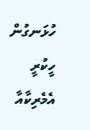ހުޅަނގުން ހީކުރީ އެމެރިކާއާ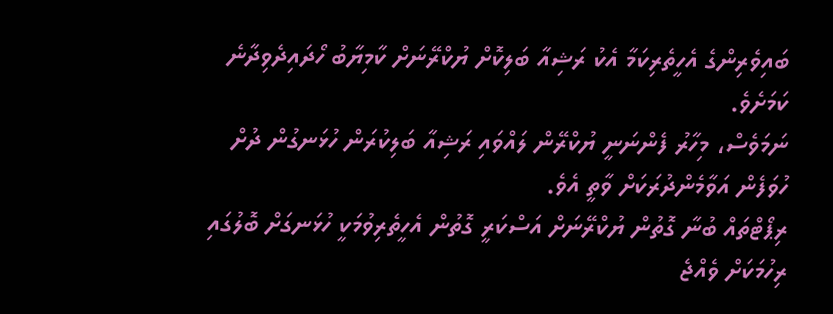ބައިވެރިންގެ އެހީތެރިކަމާ އެކު ރަޝިއާ ބަލިކޮށް ޔުކްރޭނަށް ކާމިޔާބު ހޯދައިދެވިދާނެ ކަމަށެވެ.
ނަމަވެސް، މިހާރު ފެންނަނީ ޔުކްރޭން ލައްވައި ރަޝިއާ ބަލިކުރަން ހުޅަނގުން ދުށް ހުވަފެން އަވާމެންދުރަކަށް ވާތީ އެވެ.
ރިޕޯޓްތައް ބުނާ ގޮތުން ޔުކްރޭނަށް އަސްކަރީ ގޮތުން އެހީތެރިވުމަކީ ހުޅަނގަށް ބޮލުގައި ރިހުމަކަށް ވެއްޖެ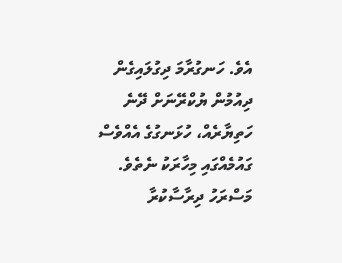އެވެ. ހަނގުރާމަ ދިގުލައިގެން ދިއުމުން ޔުކްރޭނަށް ދޭނެ ހަތިޔާރެއް، ހުޅަނގުގެ އެއްވެސް ގައުމެއްގައި މިހާރަކު ނެތެވެ.
މަސްރަހު ދިރާސާކުރާ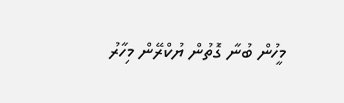މީހުން ބުނާ ގޮތުން ޔުކްރޭން މިހާރު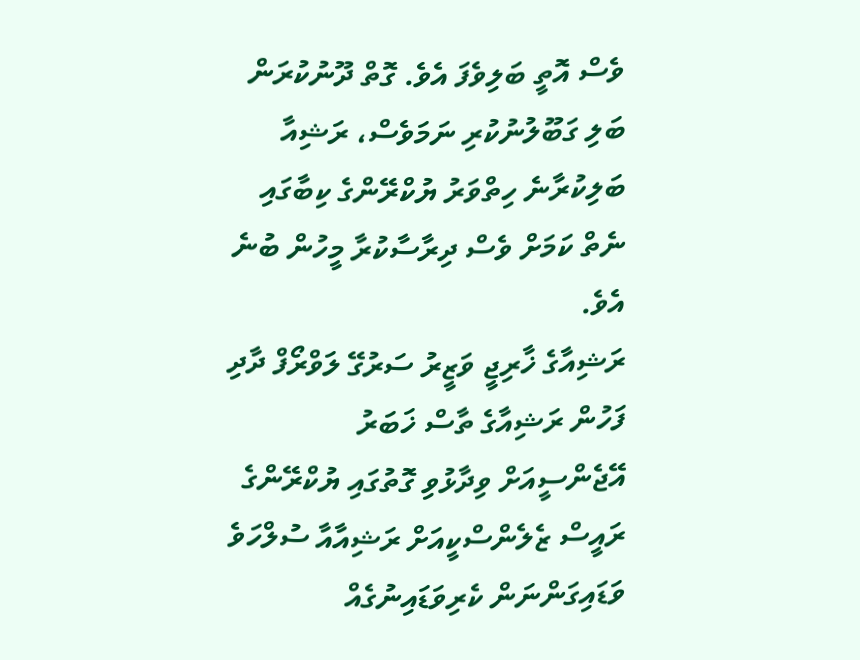ވެސް އޮތީ ބަލިވެފަ އެވެ. ގޮތް ދޫނުކުރަން ބަލި ގަބޫލުނުކުރި ނަމަވެސް، ރަޝިއާ ބަލިކުރާނެ ހިތްވަރު ޔުކްރޭންގެ ކިބާގައި ނެތް ކަމަށް ވެސް ދިރާސާކުރާ މީހުން ބުނެ އެވެ.
ރަޝިއާގެ ޚާރިޖީ ވަޒީރު ސަރުގޭ ލަވްރޯފް ދާދި ފަހުން ރަޝިއާގެ ތާސް ޚަބަރު އޭޖެންސީއަށް ވިދާޅުވި ގޮތުގައި ޔުކްރޭންގެ ރައީސް ޒެލެންސްކީއަށް ރަޝިއާއާ ސުލްހަވެ ވަޑައިގަންނަން ކެރިވަޑައިނުގެއް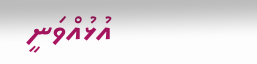އުޅުއްވަނީ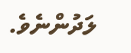ލަދުންނެވެ.